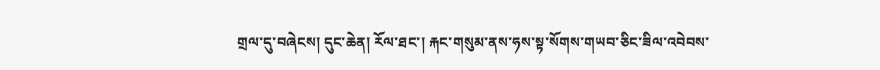གྲལ་དུ་བཞེངས། དུང་ཆེན། རོལ་ཐང་། རྐང་གསུམ་ནས་ཧས་སྟ་སོགས་གཡབ་ཅིང་ཟིལ་འབེབས་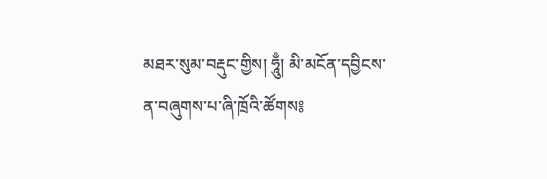མཐར་སུམ་བརྡུང་གྱིས། ཧཱུྃ། མི་མངོན་དབྱིངས་ན་བཞུགས་པ་ཞི་ཁྲོའི་ཚོགས༔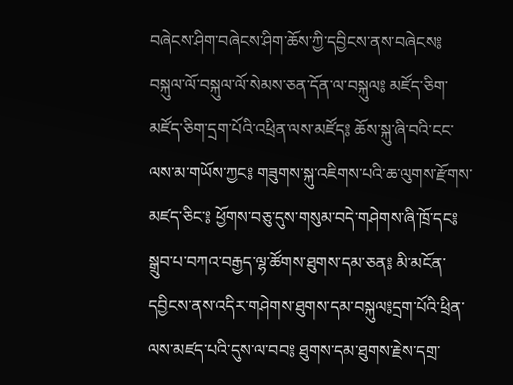བཞེངས་ཤིག་བཞེངས་ཤིག་ཆོས་ཀྱི་དབྱིངས་ནས་བཞེངས༔ བསྐུལ་ལོ་བསྐུལ་ལོ་སེམས་ཅན་དོན་ལ་བསྐུལ༔ མཛོད་ཅིག་མཛོད་ཅིག་དྲག་པོའི་འཕྲིན་ལས་མཛོད༔ ཆོས་སྐུ་ཞི་བའི་ངང་ལས་མ་གཡོས་ཀྱང༔ གཟུགས་སྐུ་འཇིགས་པའི་ཆ་ལུགས་རྫོགས་མཛད་ཅིང་༔ ཕྱོགས་བཅུ་དུས་གསུམ་བདེ་གཤེགས་ཞི་ཁྲོ་དང༔ སྒྲུབ་པ་བཀའ་བརྒྱད་ལྷ་ཚོགས་ཐུགས་དམ་ཅན༔ མི་མངོན་དབྱིངས་ནས་འདིར་གཤེགས་ཐུགས་དམ་བསྐུལ༔དྲག་པོའི་ཕྲིན་ལས་མཛད་པའི་དུས་ལ་བབ༔ ཐུགས་དམ་ཐུགས་རྗེས་དགྲ་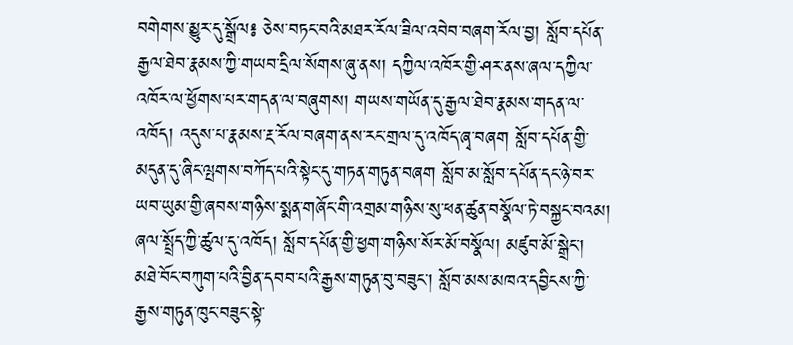བགེགས་མྱུར་དུ་སྒྲོལ༔ ཅེས་བཏང་བའི་མཐར་རོལ་ཟིལ་འབེབ་བཞག་རོལ་བྱ། སློབ་དཔོན་རྒྱལ་ཐེབ་རྣམས་ཀྱི་གཡབ་དྲིལ་སོགས་ཞུ་ནས། དཀྱིལ་འཁོར་གྱི་ཤར་ནས་ཞལ་དཀྱིལ་འཁོར་ལ་ཕྱོགས་པར་གདན་ལ་བཞུགས། གཡས་གཡོན་དུ་རྒྱལ་ཐེབ་རྣམས་གདན་ལ་འཁོད། འདུས་པ་རྣམས་རྔ་རོལ་བཞག་ནས་རང་གྲལ་དུ་འཁོད་ཞྭ་བཞག སློབ་དཔོན་གྱི་མདུན་དུ་ཞིང་ལྤགས་བཀོད་པའི་སྟེང་དུ་གཏན་གཏུན་བཞག སློབ་མ་སློབ་དཔོན་དང་ཉེ་བར་ཡབ་ཡུམ་གྱི་ཞབས་གཉིས་སྨན་གཞོང་གི་འགྲམ་གཉིས་སུ་ཕན་ཚུན་བསྣོལ་ཏེ་བསྐྱང་བའམ། ཞལ་སྤྲོད་ཀྱི་ཚུལ་དུ་འཁོད། སློབ་དཔོན་གྱི་ཕྱག་གཉིས་སོར་མོ་བསྣོལ། མཛུབ་མོ་སྒྲེང་། མཐེ་བོང་བཀུག་པའི་བྱིན་དབབ་པའི་རྒྱས་གཏུན་བུ་བཟུང་། སློབ་མས་མཁའ་དབྱིངས་ཀྱི་རྒྱས་གཏུན་ཁུང་བཟུང་སྟེ་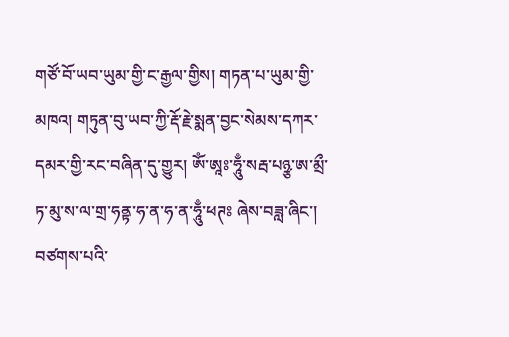གཙོ་བོ་ཡབ་ཡུམ་གྱི་ང་རྒྱལ་གྱིས། གཏན་པ་ཡུམ་གྱི་མཁའ། གཏུན་བུ་ཡབ་ཀྱི་རྡོ་རྗེ་སྨན་བྱང་སེམས་དཀར་དམར་གྱི་རང་བཞིན་དུ་གྱུར། ཨོཾ་ཨཱཿ་ཧཱུྃ་སརྦ་པཉྩ་ཨ་མྲྀ་ཏ་མུ་ས་ལ་གྲ་ཧནྟ་ཧ་ན་ཧ་ན་ཧཱུྃ་ཕཊཿ ཞེས་བཟླ་ཞིང་། བཙགས་པའི་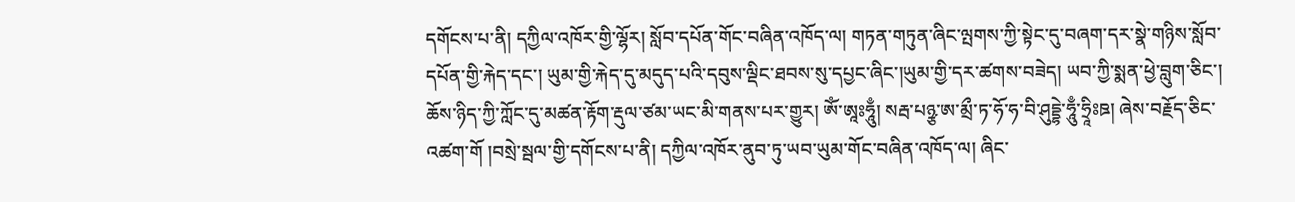དགོངས་པ་ནི། དཀྱིལ་འཁོར་གྱི་ལྷོར། སློབ་དཔོན་གོང་བཞིན་འཁོད་ལ། གཏན་གཏུན་ཞིང་ལྤགས་ཀྱི་སྟེང་དུ་བཞག་དར་སྣེ་གཉིས་སློབ་དཔོན་གྱི་རྐེད་དང་། ཡུམ་གྱི་རྐེད་དུ་མདུད་པའི་དབུས་ལྡིང་ཐབས་སུ་དཔྱང་ཞིང་།ཡུམ་གྱི་དར་ཚགས་བཟེད། ཡབ་ཀྱི་སྨན་ཕྱེ་བླུག་ཅིང་། ཆོས་ཉིད་ཀྱི་ཀློང་དུ་མཚན་རྟོག་རྡུལ་ཙམ་ཡང་མི་གནས་པར་གྱུར། ཨོཾ་ཨཱཿཧཱུྃ། སརྦ་པཉྩ་ཨ་མྲྀ་ཏ་ཧོ་ཧ་བི་ཤུདྡྷེ་ཧཱུྃ་ཧྲཱིཿཋ། ཞེས་བརྗོད་ཅིང་འཚག་གོ །བསྲེ་སྦལ་གྱི་དགོངས་པ་ནི། དཀྱིལ་འཁོར་ནུབ་ཏུ་ཡབ་ཡུམ་གོང་བཞིན་འཁོད་ལ། ཞིང་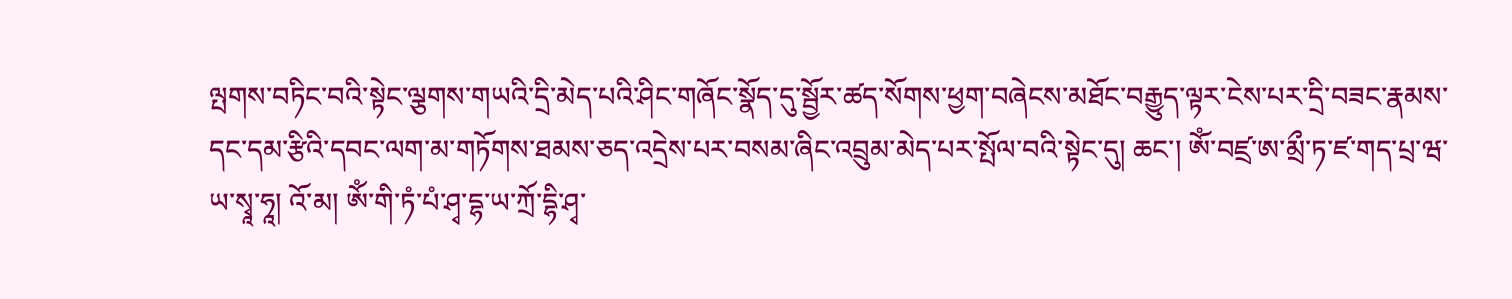ལྤགས་བཏིང་བའི་སྟེང་ལྕགས་གཡའི་དྲི་མེད་པའི་ཤིང་གཞོང་སྣོད་དུ་སྦྱོར་ཚད་སོགས་ཕྱག་བཞེངས་མཐོང་བརྒྱུད་ལྟར་ངེས་པར་དྲི་བཟང་རྣམས་དང་དམ་རྩིའི་དབང་ལག་མ་གཏོགས་ཐམས་ཅད་འདྲེས་པར་བསམ་ཞིང་འབྲུམ་མེད་པར་སྤོལ་བའི་སྟེང་དུ། ཆང་། ཨོཾ་བཛྲ་ཨ་མྲྀ་ཏ་ཛ་གད་པྲ་ཝ་ཡ་སྭཱ་ཧཱ། འོ་མ། ཨོཾ་གི་ཏཾ་པཾ་ཤྭ་དྷ་ཡ་ཀྲོ་དྷི་ཤྭ་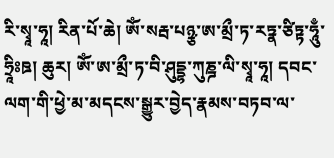རི་སྭཱ་ཧཱ། རིན་པོ་ཆེ། ཨོཾ་སརྦ་པཉྩ་ཨ་མྲྀ་ཏ་རཏྣ་ཙིཏྟ་ཧཱུྃ་ཧྲཱིཿཋ། ཆུར། ཨོཾ་ཨ་མྲྀ་ཏ་བི་ཤུདྡྷ་ཀུཎྜ་ལི་སྭཱ་ཧཱ། དབང་ལག་གི་ཕྱེ་མ་མདངས་སྒྱུར་བྱེད་རྣམས་བཏབ་ལ་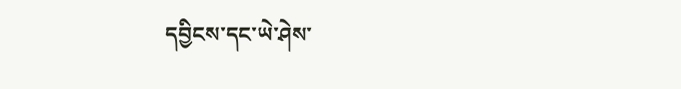དབྱིངས་དང་ཡེ་ཤེས་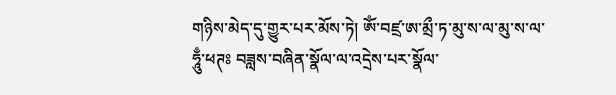གཉིས་མེད་དུ་གྱུར་པར་མོས་ཏེ། ཨོཾ་བཛྲ་ཨ་མྲྀ་ཏ་མུ་ས་ལ་མུ་ས་ལ་ཧཱུྃ་ཕཊཿ བཟླས་བཞིན་སྣོལ་ལ་འདྲེས་པར་སྣོལ་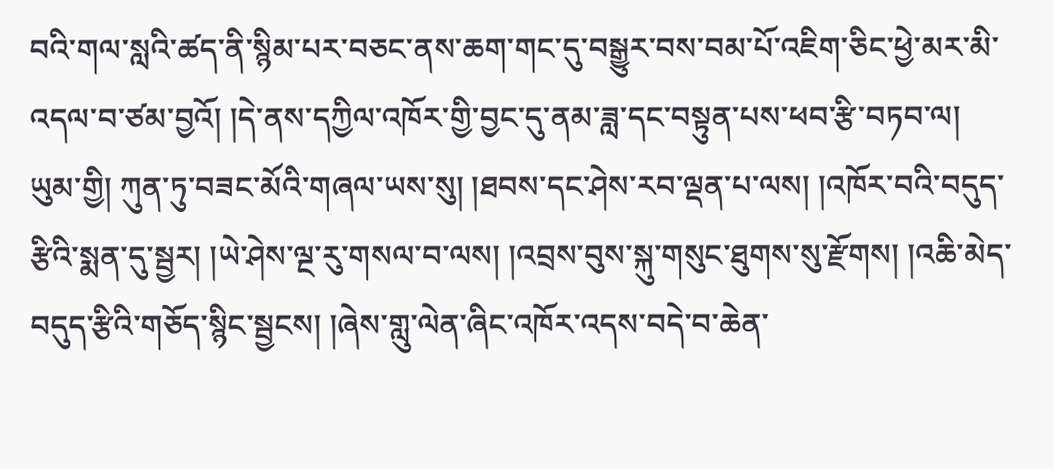བའི་གལ་སླའི་ཚད་ནི་སྙིམ་པར་བཅང་ནས་ཆག་གང་དུ་བསྒྱུར་བས་བམ་པོ་འཇིག་ཅིང་ཕྱེ་མར་མི་འདལ་བ་ཙམ་བྱའོ། །དེ་ནས་དཀྱིལ་འཁོར་གྱི་བྱང་དུ་ནམ་ཟླ་དང་བསྟུན་པས་ཕབ་རྩི་བཏབ་ལ། ཡུམ་གྱི། ཀུན་ཏུ་བཟང་མོའི་གཞལ་ཡས་སུ། །ཐབས་དང་ཤེས་རབ་ལྡན་པ་ལས། །འཁོར་བའི་བདུད་རྩིའི་སྨན་དུ་སྦྱར། །ཡེ་ཤེས་ལྔ་རུ་གསལ་བ་ལས། །འབྲས་བུས་སྐུ་གསུང་ཐུགས་སུ་རྫོགས། །འཆི་མེད་བདུད་རྩིའི་གཅོད་སྙིང་སྦྱངས། །ཞེས་གླུ་ལེན་ཞིང་འཁོར་འདས་བདེ་བ་ཆེན་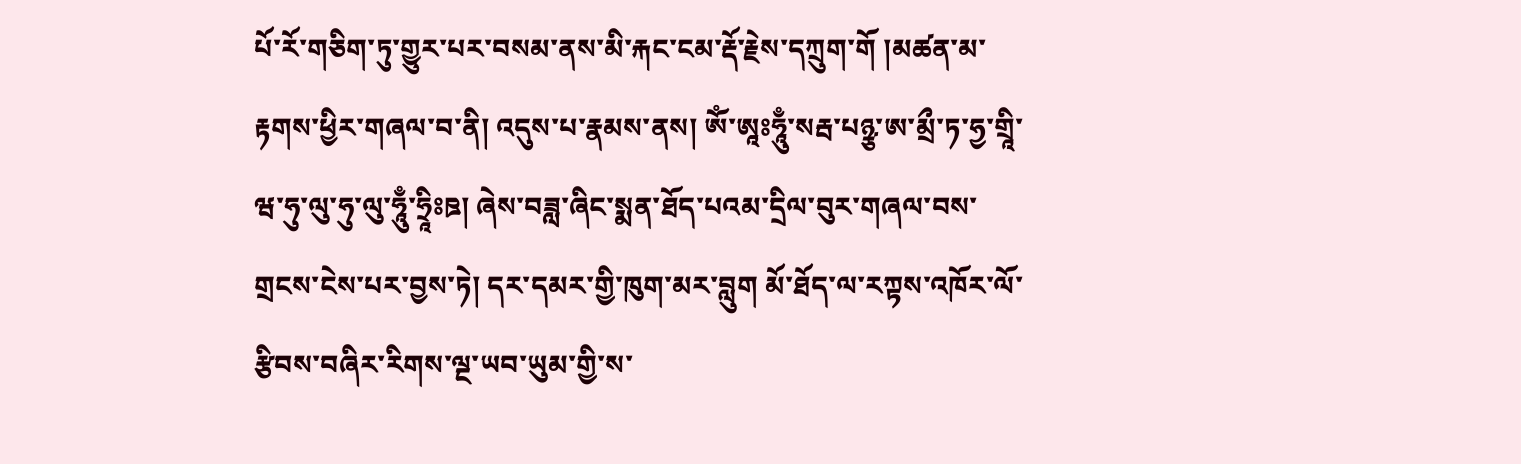པོ་རོ་གཅིག་ཏུ་གྱུར་པར་བསམ་ནས་མི་རྐང་ངམ་རྡོ་རྗེས་དཀྲུག་གོ །མཚན་མ་རྟགས་ཕྱིར་གཞལ་བ་ནི། འདུས་པ་རྣམས་ནས། ཨོཾ་ཨཱཿཧཱུྃ་སརྦ་པཉྩ་ཨ་མྲྀ་ཏ་ཧྱ་གྲཱི་ཝ་ཧུ་ལུ་ཧུ་ལུ་ཧཱུྃ་ཧྲཱིཿཋ། ཞེས་བཟླ་ཞིང་སྨན་ཐོད་པའམ་དྲིལ་བུར་གཞལ་བས་གྲངས་ངེས་པར་བྱས་ཏེ། དར་དམར་གྱི་ཁུག་མར་བླུག མོ་ཐོད་ལ་རཀྟས་འཁོར་ལོ་རྩིབས་བཞིར་རིགས་ལྔ་ཡབ་ཡུམ་གྱི་ས་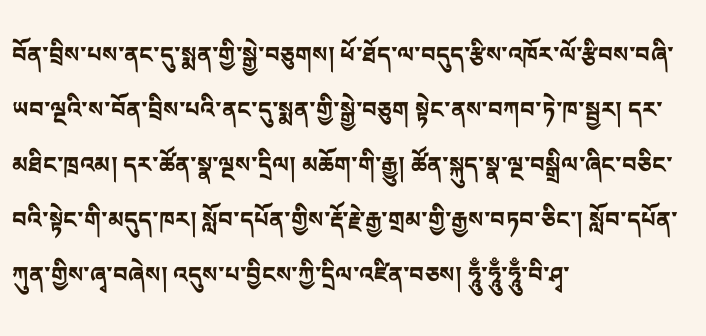བོན་བྲིས་པས་ནང་དུ་སྨན་གྱི་སྒྱེ་བཅུགས། ཕོ་ཐོད་ལ་བདུད་རྩིས་འཁོར་ལོ་རྩིབས་བཞི་ཡབ་ལྔའི་ས་བོན་བྲིས་པའི་ནང་དུ་སྨན་གྱི་སྒྱེ་བཅུག སྟེང་ནས་བཀབ་ཏེ་ཁ་སྦྱར། དར་མཐིང་ཁྲའམ། དར་ཚོན་སྣ་ལྔས་དྲིལ། མཆོག་གི་རྒྱུ། ཚོན་སྐུད་སྣ་ལྔ་བསྒྲིལ་ཞིང་བཅིང་བའི་སྟེང་གི་མདུད་ཁར། སློབ་དཔོན་གྱིས་རྡོ་རྗེ་རྒྱ་གྲམ་གྱི་རྒྱས་བཏབ་ཅིང་། སློབ་དཔོན་ཀུན་གྱིས་ཞྭ་བཞེས། འདུས་པ་བྱིངས་ཀྱི་དྲིལ་འཛིན་བཅས། ཧཱུྃ་ཧཱུྃ་ཧཱུྃ་བི་ཤྭ་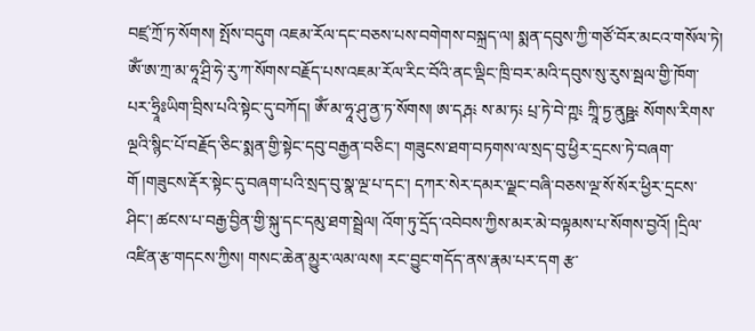བཛྲ་ཀྲོ་ཏ་སོགས། སྤོས་བདུག འཇམ་རོལ་དང་བཅས་པས་བགེགས་བསྐྲད་ལ། སྨན་དབུས་ཀྱི་གཙོ་བོར་མངའ་གསོལ་ཏེ། ཨོཾ་ཨ་ཀྲ་མ་ཧཱ་ཤྲི་ཧེ་རུ་ཀ་སོགས་བརྗོད་པས་འཇམ་རོལ་རིང་བོའི་ནང་ལྡིང་ཁྲི་བར་མའི་དབུས་སུ་རུས་སྦལ་གྱི་ཁོག་པར་ཧྲཱིཿཡིག་བྲིས་པའི་སྟེང་དུ་བཀོད། ཨོཾ་མ་ཧཱ་ཤུ་ནྱ་ཏ་སོགས། ཨ་དརྴ༴ ས་མ་ཏ༴ པྲ་ཏེ་བེ་ཀྵ༴ ཀྲཱི་ཏྱ་ནུཥྛ༴ སོགས་རིགས་ལྔའི་སྙིང་པོ་བརྗོད་ཅིང་སྨན་གྱི་སྟེང་དབུ་བརྒྱན་བཅིང་། གཟུངས་ཐག་བཏགས་ལ་སྲད་བུ་ཕྱིར་དྲངས་ཏེ་བཞག་གོ །གཟུངས་རྡོར་སྟེང་དུ་བཞག་པའི་སྲད་བུ་སྣ་ལྔ་པ་དང་། དཀར་སེར་དམར་ལྗང་བཞི་བཅས་ལྔ་སོ་སོར་ཕྱིར་དྲངས་ཤིང་། ཚངས་པ་བརྒྱ་བྱིན་གྱི་སྐུ་དང་དམུ་ཐག་སྦྲེལ། འོག་ཏུ་དྲོད་འབེབས་ཀྱིས་མར་མེ་བལྟམས་པ་སོགས་བྱའོ། །དྲིལ་འཛིན་རྩ་གདངས་ཀྱིས། གསང་ཆེན་མྱུར་ལམ་ལས། རང་བྱུང་གདོད་ནས་རྣམ་པར་དག རྩ་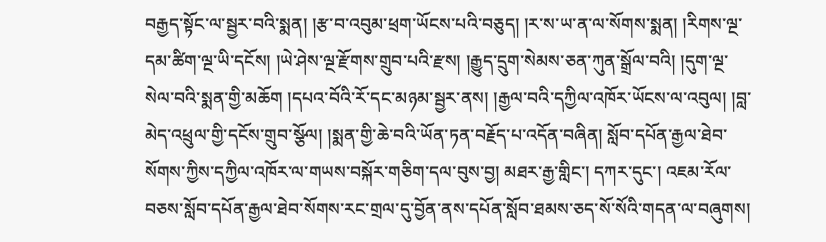བརྒྱད་སྟོང་ལ་སྦྱར་བའི་སྨན། །རྩ་བ་འབུམ་ཕྲག་ཡོངས་པའི་བཅུད། །ར་ས་ཡ་ན་ལ་སོགས་སྨན། །རིགས་ལྔ་དམ་ཚིག་ལྔ་ཡི་དངོས། །ཡེ་ཤེས་ལྔ་རྫོགས་གྲུབ་པའི་རྫས། །རྒྱུད་དྲུག་སེམས་ཅན་ཀུན་སྒྲོལ་བའི། །དུག་ལྔ་སེལ་བའི་སྨན་གྱི་མཆོག །དཔའ་བོའི་རོ་དང་མཉམ་སྦྱར་ནས། །རྒྱལ་བའི་དཀྱིལ་འཁོར་ཡོངས་ལ་འབུལ། །བླ་མེད་འཕྲུལ་གྱི་དངོས་གྲུབ་སྩོལ། །སྨན་གྱི་ཆེ་བའི་ཡོན་ཏན་བརྗོད་པ་འདོན་བཞིན། སློབ་དཔོན་རྒྱལ་ཐེབ་སོགས་ཀྱིས་དཀྱིལ་འཁོར་ལ་གཡས་བསྐོར་གཅིག་དལ་བུས་བྱ། མཐར་རྒྱ་གླིང་། དཀར་དུང་། འཇམ་རོལ་བཅས་སློབ་དཔོན་རྒྱལ་ཐེབ་སོགས་རང་གྲལ་དུ་བྱོན་ནས་དཔོན་སློབ་ཐམས་ཅད་སོ་སོའི་གདན་ལ་བཞུགས།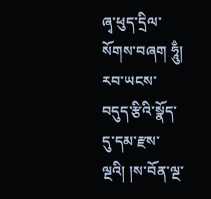ཞྭ་ཕུད་དྲིལ་སོགས་བཞག ཧཱུྃ། རབ་ཡངས་བདུད་རྩིའི་སྣོད་དུ་དམ་རྫས་ལྔའི། །ས་བོན་ལྔ་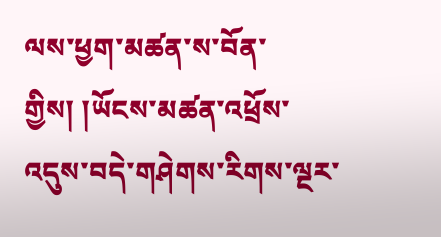ལས་ཕྱག་མཚན་ས་བོན་གྱིས། །ཡོངས་མཚན་འཕྲོས་འདུས་བདེ་གཤེགས་རིགས་ལྔར་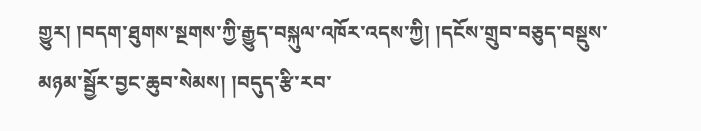གྱུར། །བདག་ཐུགས་སྔགས་ཀྱི་རྒྱུད་བསྐུལ་འཁོར་འདས་ཀྱི། །དངོས་གྲུབ་བཅུད་བསྡུས་མཉམ་སྦྱོར་བྱང་ཆུབ་སེམས། །བདུད་རྩི་རབ་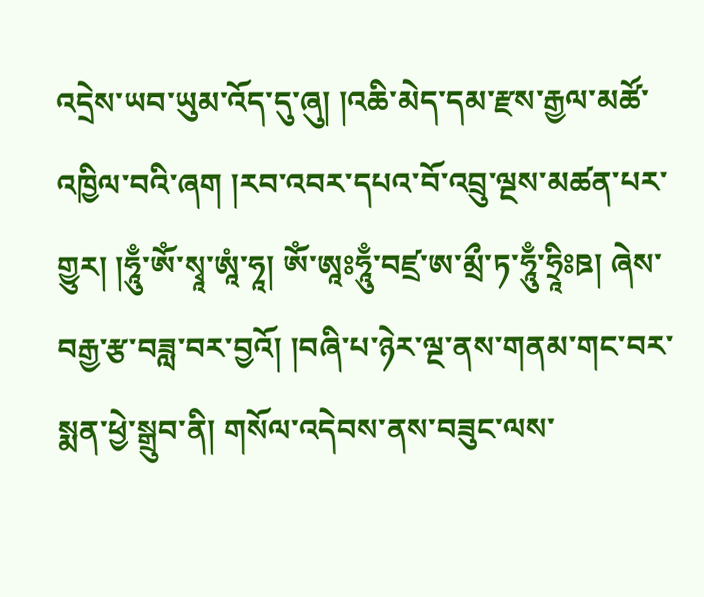འདྲེས་ཡབ་ཡུམ་འོད་དུ་ཞུ། །འཆི་མེད་དམ་རྫས་རྒྱལ་མཚོ་འཁྱིལ་བའི་ཞག །རབ་འབར་དཔའ་བོ་འབྲུ་ལྔས་མཚན་པར་གྱུར། །ཧཱུྃ་ཨོཾ་སྭཱ་ཨཱཾ་ཧཱ། ཨོཾ་ཨཱཿཧཱུྃ་བཛྲ་ཨ་མྲྀ་ཏ་ཧཱུྃ་ཧྲཱིཿཋ། ཞེས་བརྒྱ་རྩ་བཟླ་བར་བྱའོ། །བཞི་པ་ཉེར་ལྔ་ནས་གནམ་གང་བར་སྨན་ཕྱེ་སྒྲུབ་ནི། གསོལ་འདེབས་ནས་བཟུང་ལས་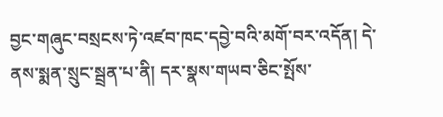བྱང་གཞུང་བསྲངས་ཏེ་འཛབ་ཁང་དབྱེ་བའི་མགོ་བར་འདོན། དེ་ནས་སྨན་སྲུང་སྦྲན་པ་ནི། དར་སྣས་གཡབ་ཅིང་སྤོས་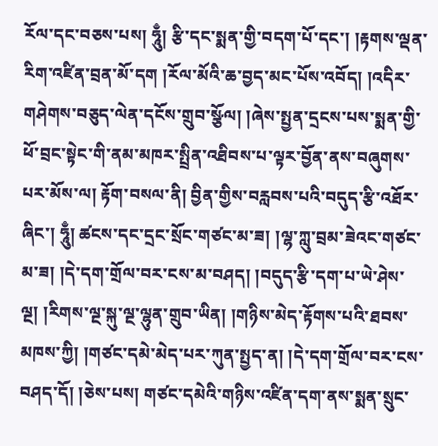རོལ་དང་བཅས་པས། ཧཱུྃ། རྩི་དང་སྨན་གྱི་བདག་པོ་དང་། །རྟགས་ལྡན་རིག་འཛིན་བྲན་མོ་དག །རོལ་མོའི་ཆ་བྱད་མང་པོས་འབོད། །འདིར་གཤེགས་བཅུད་ལེན་དངོས་གྲུབ་སྩོལ། །ཞེས་སྤྱན་དྲངས་པས་སྨན་གྱི་ཕོ་བྲང་སྟེང་གི་ནམ་མཁར་སྤྲིན་འཐིབས་པ་ལྟར་བྱོན་ནས་བཞུགས་པར་མོས་ལ། རྟོག་བསལ་ནི། བྱིན་གྱིས་བརླབས་པའི་བདུད་རྩི་འཐོར་ཞིང་། ཧཱུྃ། ཚངས་དང་དྲང་སྲོང་གཙང་མ་ཟ། །ལྷ་ཀླུ་བྲམ་ཟེའང་གཙང་མ་ཟ། །དེ་དག་གྲོལ་བར་ངས་མ་བཤད། །བདུད་རྩི་དག་པ་ཡེ་ཤེས་ལྔ། །རིགས་ལྔ་སྐུ་ལྔ་ལྷུན་གྲུབ་ཡིན། །གཉིས་མེད་རྟོགས་པའི་ཐབས་མཁས་ཀྱི། །གཙང་དམེ་མེད་པར་ཀུན་སྤྱད་ན། །དེ་དག་གྲོལ་བར་ངས་བཤད་དོ། །ཅེས་པས། གཙང་དམེའི་གཉིས་འཛིན་དག་ནས་སྨན་སྲུང་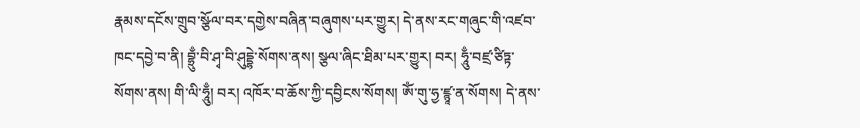རྣམས་དངོས་གྲུབ་སྩོལ་བར་དགྱེས་བཞིན་བཞུགས་པར་གྱུར། དེ་ནས་རང་གཞུང་གི་འཛབ་ཁང་དབྱེ་བ་ནི། བྷྲུྃ་བི་ཤྭ་བི་ཤུདྡྷེ་སོགས་ནས། སྩལ་ཞིང་ཐིམ་པར་གྱུར། བར། ཧཱུྃ་བཛྲ་ཙིཏྟ་སོགས་ནས། གི་ལི་ཧཱུྃ། བར། འཁོར་བ་ཆོས་ཀྱི་དབྱིངས་སོགས། ཨོཾ་གུ་ཧྱ་ཛྙཱ་ན་སོགས། དེ་ནས་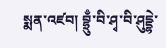སྨན་འཛབ། བྷྲུྃ་བི་ཤྭ་བི་ཤུདྡྷེ་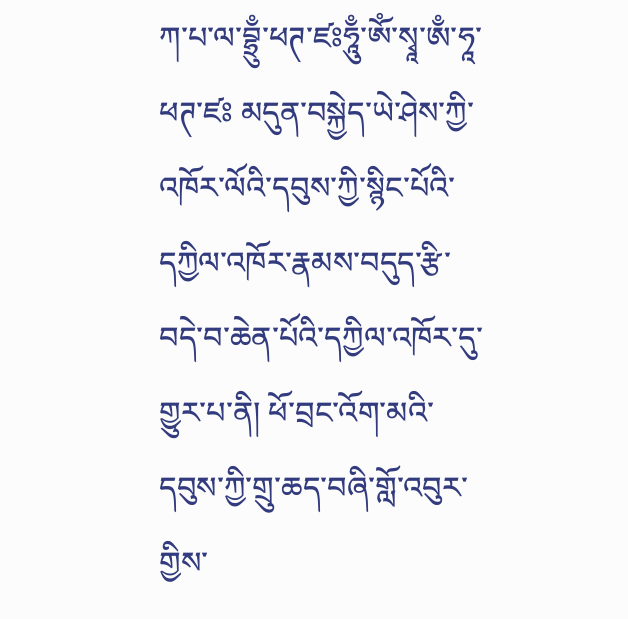ཀ་པ་ལ་བྷྲུྃ་ཕཊ་ཛཿཧཱུྃ་ཨོཾ་སྭཱ་ཨྃ་ཧཱ་ཕཊ་ཛཿ མདུན་བསྐྱེད་ཡེ་ཤེས་ཀྱི་འཁོར་ལོའི་དབུས་ཀྱི་སྙིང་པོའི་དཀྱིལ་འཁོར་རྣམས་བདུད་རྩི་བདེ་བ་ཆེན་པོའི་དཀྱིལ་འཁོར་དུ་གྱུར་པ་ནི། ཕོ་བྲང་འོག་མའི་དབུས་ཀྱི་གྲུ་ཆད་བཞི་གློ་འབུར་གྱིས་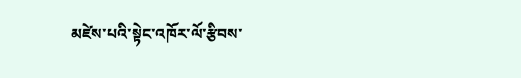མཛེས་པའི་སྟེང་འཁོར་ལོ་རྩིབས་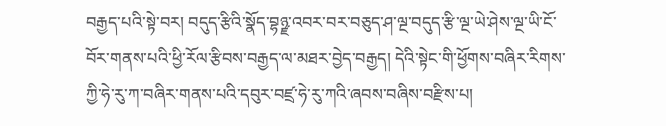བརྒྱད་པའི་སྟེ་བར། བདུད་རྩིའི་སྣོད་བྷཉྫ་འབར་བར་བཅུད་ཤ་ལྔ་བདུད་རྩི་ལྔ་ཡེ་ཤེས་ལྔ་ཡི་ངོ་བོར་གནས་པའི་ཕྱི་རོལ་རྩིབས་བརྒྱད་ལ་མཐར་བྱེད་བརྒྱད། དེའི་སྟེང་གི་ཕྱོགས་བཞིར་རིགས་ཀྱི་ཧེ་རུ་ཀ་བཞིར་གནས་པའི་དབུར་བཛྲ་ཧེ་རུ་ཀའི་ཞབས་བཞིས་བརྫིས་པ།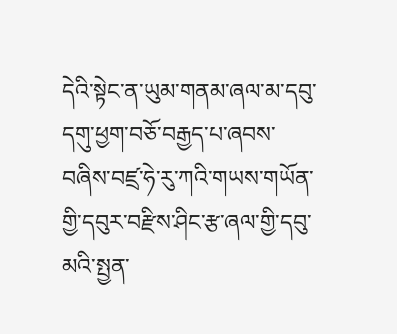དེའི་སྟེང་ན་ཡུམ་གནམ་ཞལ་མ་དབུ་དགུ་ཕྱག་བཅོ་བརྒྱད་པ་ཞབས་བཞིས་བཛྲ་ཧེ་རུ་ཀའི་གཡས་གཡོན་གྱི་དབུར་བརྫིས་ཤིང་རྩ་ཞལ་གྱི་དབུ་མའི་སྤྱན་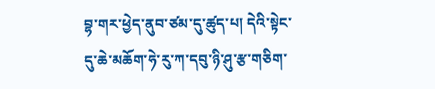བྷ་གར་ཕྱེད་ནུབ་ཙམ་དུ་ཚུད་པ། དེའི་སྟེང་དུ་ཆེ་མཆོག་ཧེ་རུ་ཀ་དབུ་ཉི་ཤུ་རྩ་གཅིག་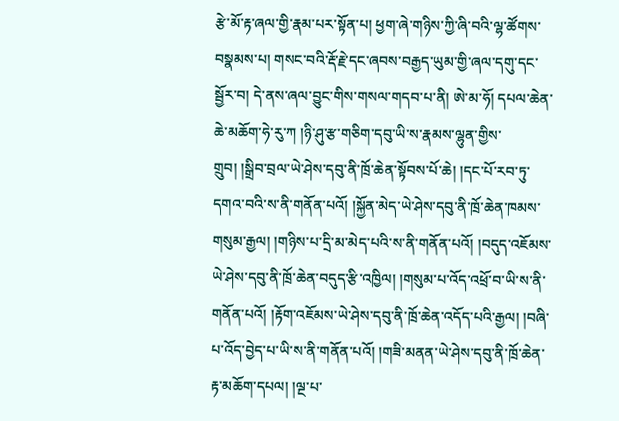རྩེ་མོ་རྟ་ཞལ་གྱི་རྣམ་པར་སྟོན་པ། ཕྱག་ཞེ་གཉིས་ཀྱི་ཞི་བའི་ལྷ་ཚོགས་བསྣམས་པ། གསང་བའི་རྡོ་རྗེ་དང་ཞབས་བརྒྱད་ཡུམ་གྱི་ཞལ་དགུ་དང་སྦྱོར་བ། དེ་ནས་ཞལ་བྱུང་གིས་གསལ་གདབ་པ་ནི། ཨེ་མ་ཧོ། དཔལ་ཆེན་ཆེ་མཆོག་ཧེ་རུ་ཀ །ཉི་ཤུ་རྩ་གཅིག་དབུ་ཡི་ས་རྣམས་ལྷུན་གྱིས་གྲུབ། །སྒྲིབ་བྲལ་ཡེ་ཤེས་དབུ་ནི་ཁྲོ་ཆེན་སྟོབས་པོ་ཆེ། །དང་པོ་རབ་ཏུ་དགའ་བའི་ས་ནི་གནོན་པའོ། །སྐྱོན་མེད་ཡེ་ཤེས་དབུ་ནི་ཁྲོ་ཆེན་ཁམས་གསུམ་རྒྱལ། །གཉིས་པ་དྲི་མ་མེད་པའི་ས་ནི་གནོན་པའོ། །བདུད་འཇོམས་ཡེ་ཤེས་དབུ་ནི་ཁྲོ་ཆེན་བདུད་རྩི་འཁྱིལ། །གསུམ་པ་འོད་འཕྲོ་བ་ཡི་ས་ནི་གནོན་པའོ། །རྟོག་འཇོམས་ཡེ་ཤེས་དབུ་ནི་ཁྲོ་ཆེན་འདོད་པའི་རྒྱལ། །བཞི་པ་འོད་བྱེད་པ་ཡི་ས་ནི་གནོན་པའོ། །གཟི་མནན་ཡེ་ཤེས་དབུ་ནི་ཁྲོ་ཆེན་རྟ་མཆོག་དཔལ། །ལྔ་པ་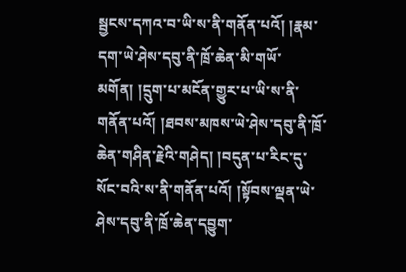སྦྱངས་དཀའ་བ་ཡི་ས་ནི་གནོན་པའོ། །རྣམ་དག་ཡེ་ཤེས་དབུ་ནི་ཁྲོ་ཆེན་མི་གཡོ་མགོན། །དྲུག་པ་མངོན་གྱུར་པ་ཡི་ས་ནི་གནོན་པའོ། །ཐབས་མཁས་ཡེ་ཤེས་དབུ་ནི་ཁྲོ་ཆེན་གཤིན་རྗེའི་གཤེད། །བདུན་པ་རིང་དུ་སོང་བའི་ས་ནི་གནོན་པའོ། །སྟོབས་ལྡན་ཡེ་ཤེས་དབུ་ནི་ཁྲོ་ཆེན་དབྱུག་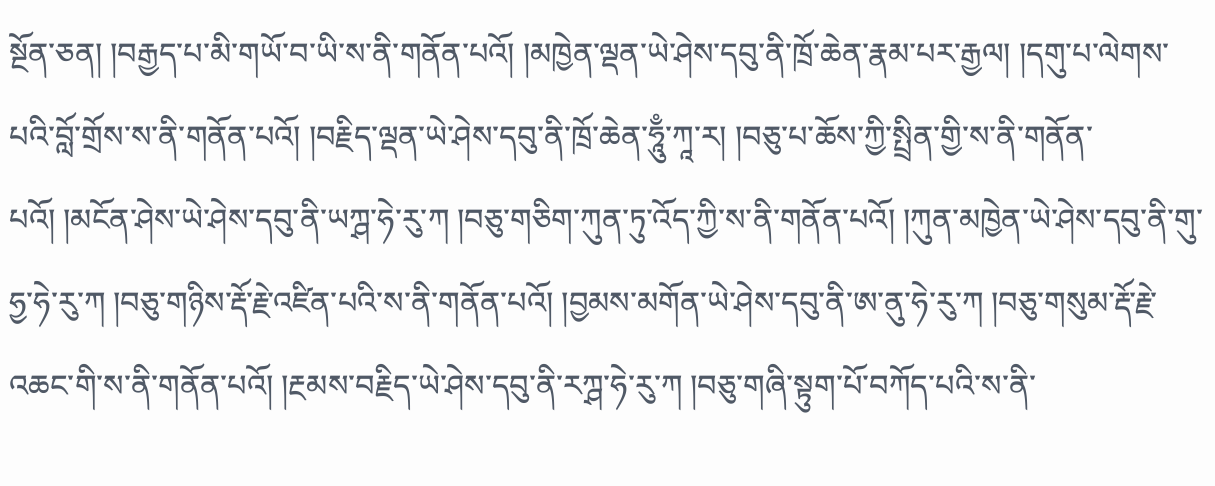སྔོན་ཅན། །བརྒྱད་པ་མི་གཡོ་བ་ཡི་ས་ནི་གནོན་པའོ། །མཁྱེན་ལྡན་ཡེ་ཤེས་དབུ་ནི་ཁྲོ་ཆེན་རྣམ་པར་རྒྱལ། །དགུ་པ་ལེགས་པའི་བློ་གྲོས་ས་ནི་གནོན་པའོ། །བརྗིད་ལྡན་ཡེ་ཤེས་དབུ་ནི་ཁྲོ་ཆེན་ཧཱུྃ་ཀཱ་ར། །བཅུ་པ་ཆོས་ཀྱི་སྤྲིན་གྱི་ས་ནི་གནོན་པའོ། །མངོན་ཤེས་ཡེ་ཤེས་དབུ་ནི་ཡཀྴ་ཧེ་རུ་ཀ །བཅུ་གཅིག་ཀུན་ཏུ་འོད་ཀྱི་ས་ནི་གནོན་པའོ། །ཀུན་མཁྱེན་ཡེ་ཤེས་དབུ་ནི་གུ་ཧྱ་ཧེ་རུ་ཀ །བཅུ་གཉིས་རྡོ་རྗེ་འཛིན་པའི་ས་ནི་གནོན་པའོ། །བྱམས་མགོན་ཡེ་ཤེས་དབུ་ནི་ཨ་ནུ་ཧེ་རུ་ཀ །བཅུ་གསུམ་རྡོ་རྗེ་འཆང་གི་ས་ནི་གནོན་པའོ། །རྔམས་བརྗིད་ཡེ་ཤེས་དབུ་ནི་རཀྴ་ཧེ་རུ་ཀ །བཅུ་གཞི་སྟུག་པོ་བཀོད་པའི་ས་ནི་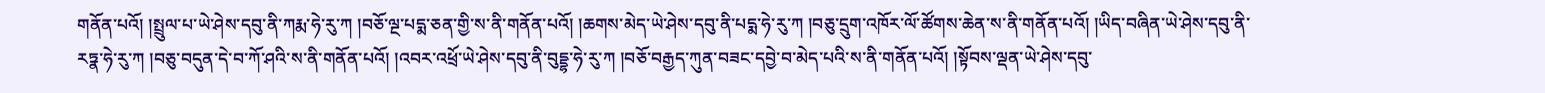གནོན་པའོ། །སྤྲུལ་པ་ཡེ་ཤེས་དབུ་ནི་ཀརྨ་ཧེ་རུ་ཀ །བཅོ་ལྔ་པདྨ་ཅན་གྱི་ས་ནི་གནོན་པའོ། །ཆགས་མེད་ཡེ་ཤེས་དབུ་ནི་པདྨ་ཧེ་རུ་ཀ །བཅུ་དྲུག་འཁོར་ལོ་ཚོགས་ཆེན་ས་ནི་གནོན་པའོ། །ཡིད་བཞིན་ཡེ་ཤེས་དབུ་ནི་རཏྣ་ཧེ་རུ་ཀ །བཅུ་བདུན་དེ་བ་ཀོ་ཤའི་ས་ནི་གནོན་པའོ། །འབར་འཕྲོ་ཡེ་ཤེས་དབུ་ནི་བུདྡྷ་ཧེ་རུ་ཀ །བཅོ་བརྒྱད་ཀུན་བཟང་དབྱེ་བ་མེད་པའི་ས་ནི་གནོན་པའོ། །སྟོབས་ལྡན་ཡེ་ཤེས་དབུ་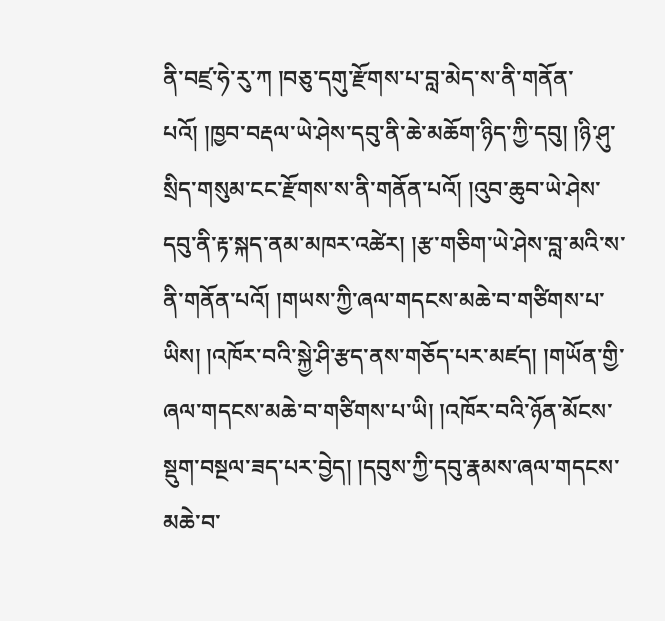ནི་བཛྲ་ཧེ་རུ་ཀ །བཅུ་དགུ་རྫོགས་པ་བླ་མེད་ས་ནི་གནོན་པའོ། །ཁྱབ་བརྡལ་ཡེ་ཤེས་དབུ་ནི་ཆེ་མཆོག་ཉིད་ཀྱི་དབུ། །ཉི་ཤུ་སྲིད་གསུམ་ངང་རྫོགས་ས་ནི་གནོན་པའོ། །འུབ་ཆུབ་ཡེ་ཤེས་དབུ་ནི་རྟ་སྐད་ནམ་མཁར་འཚེར། །རྩ་གཅིག་ཡེ་ཤེས་བླ་མའི་ས་ནི་གནོན་པའོ། །གཡས་ཀྱི་ཞལ་གདངས་མཆེ་བ་གཙིགས་པ་ཡིས། །འཁོར་བའི་སྐྱེ་ཤི་རྩད་ནས་གཅོད་པར་མཛད། །གཡོན་གྱི་ཞལ་གདངས་མཆེ་བ་གཙིགས་པ་ཡི། །འཁོར་བའི་ཉོན་མོངས་སྡུག་བསྔལ་ཟད་པར་བྱེད། །དབུས་ཀྱི་དབུ་རྣམས་ཞལ་གདངས་མཆེ་བ་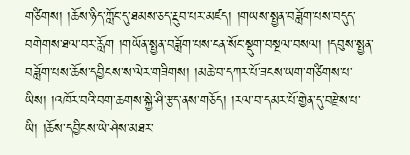གཙིགས། །ཆོས་ཉིད་ཀློང་དུ་ཐམས་ཅད་རྔུབ་པར་མཛད། །གཡས་སྤྱན་བཟློག་པས་བདུད་བགེགས་ཐལ་བར་རློག །གཡོན་སྤྱན་བཟློག་པས་ངན་སོང་སྡུག་བསྔལ་བསལ། །དབུས་སྤྱན་བཟློག་པས་ཆོས་དབྱིངས་ས་ལེར་གཟིགས། །མཆེ་བ་དཀར་པོ་ཟངས་ཡག་གཙིགས་པ་ཡིས། །འཁོར་བའི་བག་ཆགས་སྐྱེ་ཤི་རྩད་ནས་གཅོད། །རལ་བ་དམར་པོ་གྱེན་དུ་བརྫེས་པ་ཡི། །ཆོས་དབྱིངས་ཡེ་ཤེས་མཐར་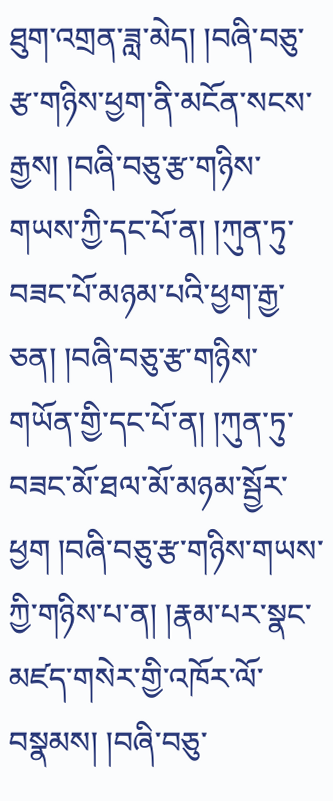ཐུག་འགྲན་ཟླ་མེད། །བཞི་བཅུ་རྩ་གཉིས་ཕྱག་ནི་མངོན་སངས་རྒྱས། །བཞི་བཅུ་རྩ་གཉིས་གཡས་ཀྱི་དང་པོ་ན། །ཀུན་ཏུ་བཟང་པོ་མཉམ་པའི་ཕྱག་རྒྱ་ཅན། །བཞི་བཅུ་རྩ་གཉིས་གཡོན་གྱི་དང་པོ་ན། །ཀུན་ཏུ་བཟང་མོ་ཐལ་མོ་མཉམ་སྦྱོར་ཕྱག །བཞི་བཅུ་རྩ་གཉིས་གཡས་ཀྱི་གཉིས་པ་ན། །རྣམ་པར་སྣང་མཛད་གསེར་གྱི་འཁོར་ལོ་བསྣམས། །བཞི་བཅུ་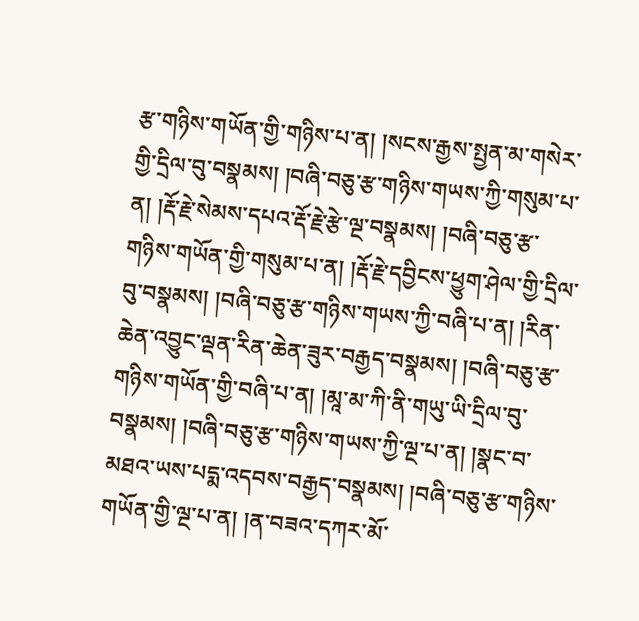རྩ་གཉིས་གཡོན་གྱི་གཉིས་པ་ན། །སངས་རྒྱས་སྤྱན་མ་གསེར་གྱི་དྲིལ་བུ་བསྣམས། །བཞི་བཅུ་རྩ་གཉིས་གཡས་ཀྱི་གསུམ་པ་ན། །རྡོ་རྗེ་སེམས་དཔའ་རྡོ་རྗེ་རྩེ་ལྔ་བསྣམས། །བཞི་བཅུ་རྩ་གཉིས་གཡོན་གྱི་གསུམ་པ་ན། །རྡོ་རྗེ་དབྱིངས་ཕྱུག་ཤེལ་གྱི་དྲིལ་བུ་བསྣམས། །བཞི་བཅུ་རྩ་གཉིས་གཡས་ཀྱི་བཞི་པ་ན། །རིན་ཆེན་འབྱུང་ལྡན་རིན་ཆེན་ཟུར་བརྒྱད་བསྣམས། །བཞི་བཅུ་རྩ་གཉིས་གཡོན་གྱི་བཞི་པ་ན། །མཱ་མ་ཀི་ནི་གཡུ་ཡི་དྲིལ་བུ་བསྣམས། །བཞི་བཅུ་རྩ་གཉིས་གཡས་ཀྱི་ལྔ་པ་ན། །སྣང་བ་མཐའ་ཡས་པདྨ་འདབས་བརྒྱད་བསྣམས། །བཞི་བཅུ་རྩ་གཉིས་གཡོན་གྱི་ལྔ་པ་ན། །ན་བཟའ་དཀར་མོ་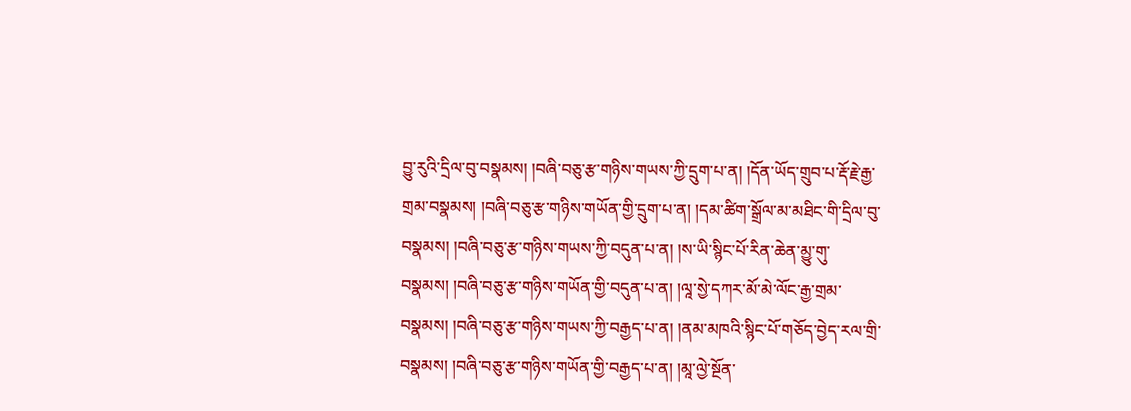བྱུ་རུའི་དྲིལ་བུ་བསྣམས། །བཞི་བཅུ་རྩ་གཉིས་གཡས་ཀྱི་དྲུག་པ་ན། །དོན་ཡོད་གྲུབ་པ་རྡོ་རྗེ་རྒྱ་གྲམ་བསྣམས། །བཞི་བཅུ་རྩ་གཉིས་གཡོན་གྱི་དྲུག་པ་ན། །དམ་ཚིག་སྒྲོལ་མ་མཐིང་གི་དྲིལ་བུ་བསྣམས། །བཞི་བཅུ་རྩ་གཉིས་གཡས་ཀྱི་བདུན་པ་ན། །ས་ཡི་སྙིང་པོ་རིན་ཆེན་མྱུ་གུ་བསྣམས། །བཞི་བཅུ་རྩ་གཉིས་གཡོན་གྱི་བདུན་པ་ན། །ལཱ་སྱེ་དཀར་མོ་མེ་ལོང་རྒྱ་གྲམ་བསྣམས། །བཞི་བཅུ་རྩ་གཉིས་གཡས་ཀྱི་བརྒྱད་པ་ན། །ནམ་མཁའི་སྙིང་པོ་གཅོད་བྱེད་རལ་གྲི་བསྣམས། །བཞི་བཅུ་རྩ་གཉིས་གཡོན་གྱི་བརྒྱད་པ་ན། །མཱ་ལྱེ་སྔོན་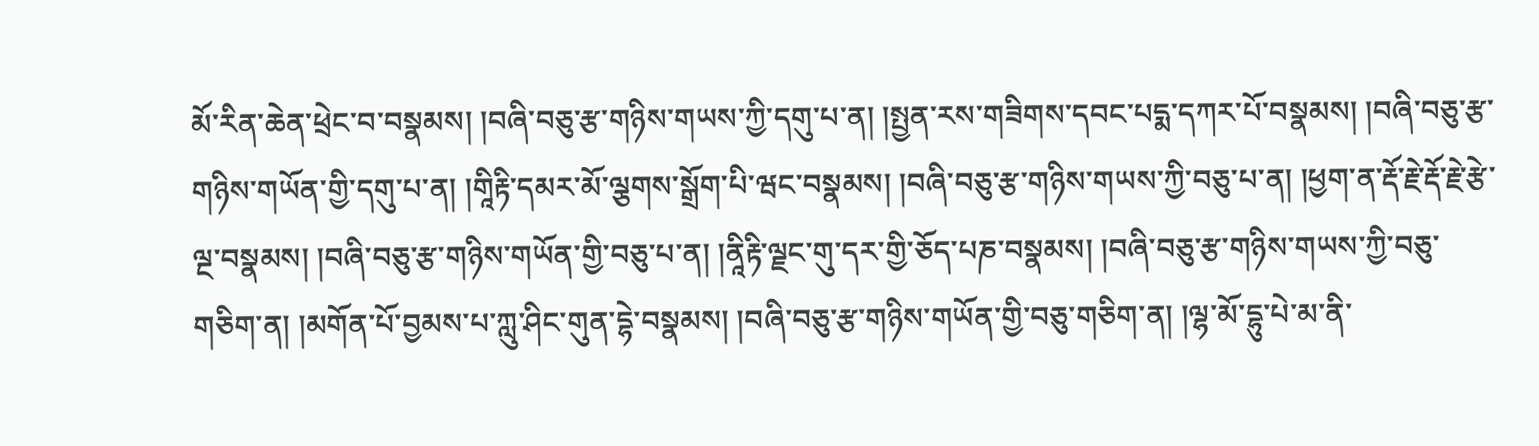མོ་རིན་ཆེན་ཕྲེང་བ་བསྣམས། །བཞི་བཅུ་རྩ་གཉིས་གཡས་ཀྱི་དགུ་པ་ན། །སྤྱན་རས་གཟིགས་དབང་པདྨ་དཀར་པོ་བསྣམས། །བཞི་བཅུ་རྩ་གཉིས་གཡོན་གྱི་དགུ་པ་ན། །གཱིརྟི་དམར་མོ་ལྕགས་སྒྲོག་པི་ཝང་བསྣམས། །བཞི་བཅུ་རྩ་གཉིས་གཡས་ཀྱི་བཅུ་པ་ན། །ཕྱག་ན་རྡོ་རྗེ་རྡོ་རྗེ་རྩེ་ལྔ་བསྣམས། །བཞི་བཅུ་རྩ་གཉིས་གཡོན་གྱི་བཅུ་པ་ན། །ནཱིརྟི་ལྗང་གུ་དར་གྱི་ཅོད་པཎ་བསྣམས། །བཞི་བཅུ་རྩ་གཉིས་གཡས་ཀྱི་བཅུ་གཅིག་ན། །མགོན་པོ་བྱམས་པ་ཀླུ་ཤིང་གུན་དྷེ་བསྣམས། །བཞི་བཅུ་རྩ་གཉིས་གཡོན་གྱི་བཅུ་གཅིག་ན། །ལྷ་མོ་དྷུ་པེ་མ་ནི་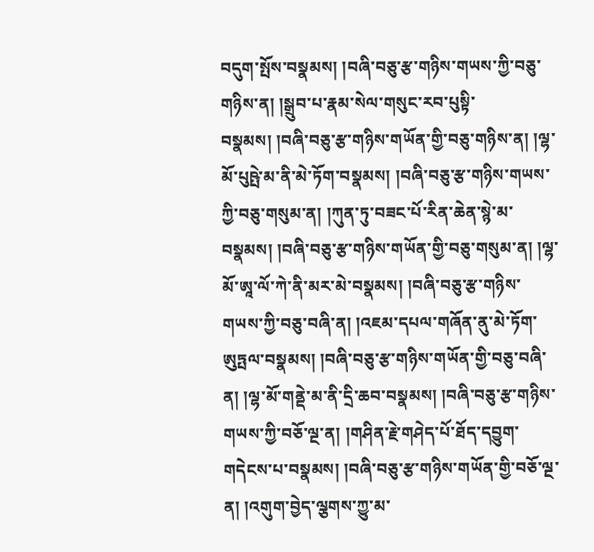བདུག་སྤོས་བསྣམས། །བཞི་བཅུ་རྩ་གཉིས་གཡས་ཀྱི་བཅུ་གཉིས་ན། །སྒྲུབ་པ་རྣམ་སེལ་གསུང་རབ་པུསྟི་བསྣམས། །བཞི་བཅུ་རྩ་གཉིས་གཡོན་གྱི་བཅུ་གཉིས་ན། །ལྷ་མོ་པུཥྤེ་མ་ནི་མེ་ཏོག་བསྣམས། །བཞི་བཅུ་རྩ་གཉིས་གཡས་ཀྱི་བཅུ་གསུམ་ན། །ཀུན་ཏུ་བཟང་པོ་རིན་ཆེན་སྙེ་མ་བསྣམས། །བཞི་བཅུ་རྩ་གཉིས་གཡོན་གྱི་བཅུ་གསུམ་ན། །ལྷ་མོ་ཨཱ་ལོ་ཀེ་ནི་མར་མེ་བསྣམས། །བཞི་བཅུ་རྩ་གཉིས་གཡས་ཀྱི་བཅུ་བཞི་ན། །འཇམ་དཔལ་གཞོན་ནུ་མེ་ཏོག་ཨུཏྤལ་བསྣམས། །བཞི་བཅུ་རྩ་གཉིས་གཡོན་གྱི་བཅུ་བཞི་ན། །ལྷ་མོ་གནྡེ་མ་ནི་དྲི་ཆབ་བསྣམས། །བཞི་བཅུ་རྩ་གཉིས་གཡས་ཀྱི་བཅོ་ལྔ་ན། །གཤིན་རྗེ་གཤེད་པོ་ཐོད་དབྱུག་གདེངས་པ་བསྣམས། །བཞི་བཅུ་རྩ་གཉིས་གཡོན་གྱི་བཅོ་ལྔ་ན། །འགུག་བྱེད་ལྕགས་ཀྱུ་མ་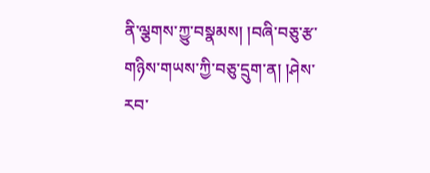ནི་ལྕགས་ཀྱུ་བསྣམས། །བཞི་བཅུ་རྩ་གཉིས་གཡས་ཀྱི་བཅུ་དྲུག་ན། །ཤེས་རབ་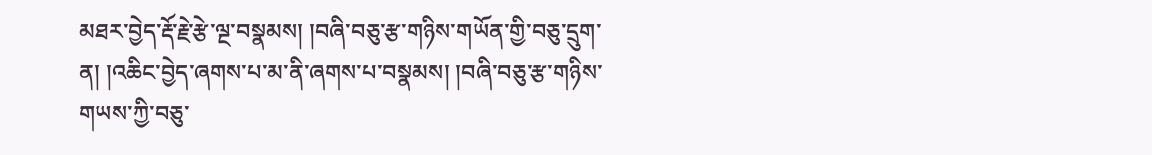མཐར་བྱེད་རྡོ་རྗེ་རྩེ་ལྔ་བསྣམས། །བཞི་བཅུ་རྩ་གཉིས་གཡོན་གྱི་བཅུ་དྲུག་ན། །འཆིང་བྱེད་ཞགས་པ་མ་ནི་ཞགས་པ་བསྣམས། །བཞི་བཅུ་རྩ་གཉིས་གཡས་ཀྱི་བཅུ་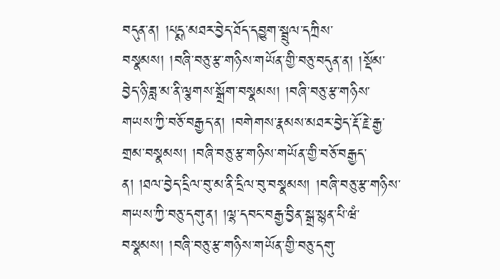བདུན་ན། །པདྨ་མཐར་བྱེད་ཐོད་དབྱུག་སྦྲུལ་དཀྲིས་བསྣམས། །བཞི་བཅུ་རྩ་གཉིས་གཡོན་གྱི་བཅུ་བདུན་ན། །སྡོམ་བྱེད་ཉི་ཟླ་མ་ནི་ལྕགས་སྒྲོག་བསྣམས། །བཞི་བཅུ་རྩ་གཉིས་གཡས་ཀྱི་བཅོ་བརྒྱད་ན། །བགེགས་རྣམས་མཐར་བྱེད་རྡོ་རྗེ་རྒྱ་གྲམ་བསྣམས། །བཞི་བཅུ་རྩ་གཉིས་གཡོན་གྱི་བཅོ་བརྒྱད་ན། །ཐལ་བྱེད་དྲིལ་བུ་མ་ནི་དྲིལ་བུ་བསྣམས། །བཞི་བཅུ་རྩ་གཉིས་གཡས་ཀྱི་བཅུ་དགུ་ན། །ལྷ་དབང་བརྒྱ་བྱིན་སྒྲ་སྙན་པི་ཝཾ་བསྣམས། །བཞི་བཅུ་རྩ་གཉིས་གཡོན་གྱི་བཅུ་དགུ་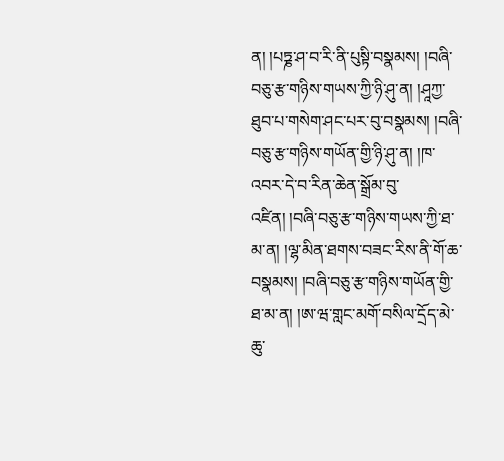ན། །པཏྞ་ཤ་བ་རི་ནི་པུསྟི་བསྣམས། །བཞི་བཅུ་རྩ་གཉིས་གཡས་ཀྱི་ཉི་ཤུ་ན། །ཤཱཀྱ་ཐུབ་པ་གསེག་ཤང་པར་བུ་བསྣམས། །བཞི་བཅུ་རྩ་གཉིས་གཡོན་གྱི་ཉི་ཤུ་ན། །ཁ་འབར་དེ་བ་རིན་ཆེན་སྒྲོམ་བུ་འཛིན། །བཞི་བཅུ་རྩ་གཉིས་གཡས་ཀྱི་ཐ་མ་ན། །ལྷ་མིན་ཐགས་བཟང་རིས་ནི་གོ་ཆ་བསྣམས། །བཞི་བཅུ་རྩ་གཉིས་གཡོན་གྱི་ཐ་མ་ན། །ཨ་ཝ་གླང་མགོ་བསིལ་དྲོད་མེ་ཆུ་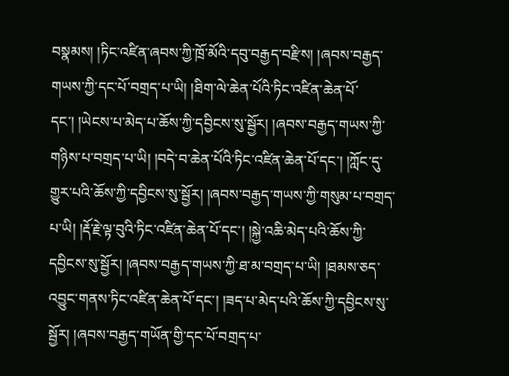བསྣམས། །ཏིང་འཛིན་ཞབས་ཀྱི་ཁྲོ་མོའི་དབུ་བརྒྱད་བརྫིས། །ཞབས་བརྒྱད་གཡས་ཀྱི་དང་པོ་བགྲད་པ་ཡི། །ཐིག་ལེ་ཆེན་པོའི་ཏིང་འཛིན་ཆེན་པོ་དང་། །ཡེངས་པ་མེད་པ་ཆོས་ཀྱི་དབྱིངས་སུ་སྦྱོར། །ཞབས་བརྒྱད་གཡས་ཀྱི་གཉིས་པ་བགྲད་པ་ཡི། །བདེ་བ་ཆེན་པོའི་ཏིང་འཛིན་ཆེན་པོ་དང་། །ཀློང་དུ་གྱུར་པའི་ཆོས་ཀྱི་དབྱིངས་སུ་སྦྱོར། །ཞབས་བརྒྱད་གཡས་ཀྱི་གསུམ་པ་བགྲད་པ་ཡི། །རྡོ་རྗེ་ལྟ་བུའི་ཏིང་འཛིན་ཆེན་པོ་དང་། །སྐྱེ་འཆི་མེད་པའི་ཆོས་ཀྱི་དབྱིངས་སུ་སྦྱོར། །ཞབས་བརྒྱད་གཡས་ཀྱི་ཐ་མ་བགྲད་པ་ཡི། །ཐམས་ཅད་འབྱུང་གནས་ཏིང་འཛིན་ཆེན་པོ་དང་། །ཟད་པ་མེད་པའི་ཆོས་ཀྱི་དབྱིངས་སུ་སྦྱོར། །ཞབས་བརྒྱད་གཡོན་གྱི་དང་པོ་བགྲད་པ་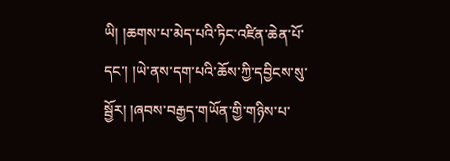ཡི། །ཆགས་པ་མེད་པའི་ཏིང་འཛིན་ཆེན་པོ་དང་། །ཡེ་ནས་དག་པའི་ཆོས་ཀྱི་དབྱིངས་སུ་སྦྱོར། །ཞབས་བརྒྱད་གཡོན་གྱི་གཉིས་པ་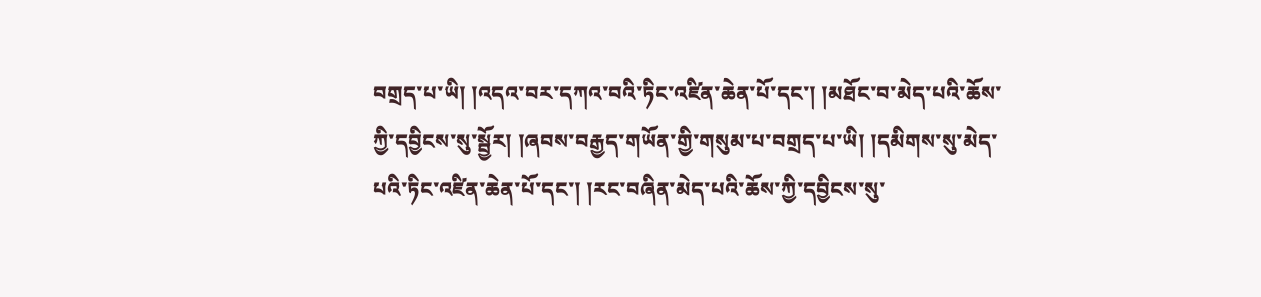བགྲད་པ་ཡི། །འདའ་བར་དཀའ་བའི་ཏིང་འཛིན་ཆེན་པོ་དང་། །མཐོང་བ་མེད་པའི་ཆོས་ཀྱི་དབྱིངས་སུ་སྦྱོར། །ཞབས་བརྒྱད་གཡོན་གྱི་གསུམ་པ་བགྲད་པ་ཡི། །དམིགས་སུ་མེད་པའི་ཏིང་འཛིན་ཆེན་པོ་དང་། །རང་བཞིན་མེད་པའི་ཆོས་ཀྱི་དབྱིངས་སུ་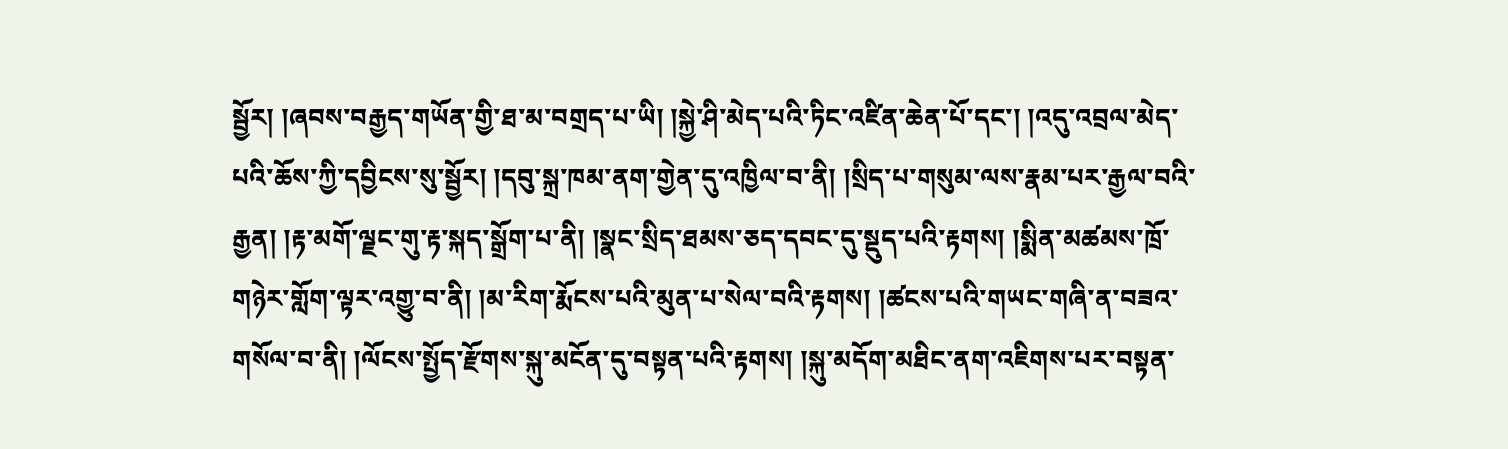སྦྱོར། །ཞབས་བརྒྱད་གཡོན་གྱི་ཐ་མ་བགྲད་པ་ཡི། །སྐྱེ་ཤི་མེད་པའི་ཏིང་འཛིན་ཆེན་པོ་དང་། །འདུ་འབྲལ་མེད་པའི་ཆོས་ཀྱི་དབྱིངས་སུ་སྦྱོར། །དབུ་སྐྲ་ཁམ་ནག་གྱེན་དུ་འཁྱིལ་བ་ནི། །སྲིད་པ་གསུམ་ལས་རྣམ་པར་རྒྱལ་བའི་རྒྱན། །རྟ་མགོ་ལྗང་གུ་རྟ་སྐད་སྒྲོག་པ་ནི། །སྣང་སྲིད་ཐམས་ཅད་དབང་དུ་སྡུད་པའི་རྟགས། །སྨིན་མཚམས་ཁྲོ་གཉེར་གློག་ལྟར་འགྱུ་བ་ནི། །མ་རིག་རྨོངས་པའི་མུན་པ་སེལ་བའི་རྟགས། །ཚངས་པའི་གཡང་གཞི་ན་བཟའ་གསོལ་བ་ནི། །ལོངས་སྤྱོད་རྫོགས་སྐུ་མངོན་དུ་བསྟན་པའི་རྟགས། །སྐུ་མདོག་མཐིང་ནག་འཇིགས་པར་བསྟན་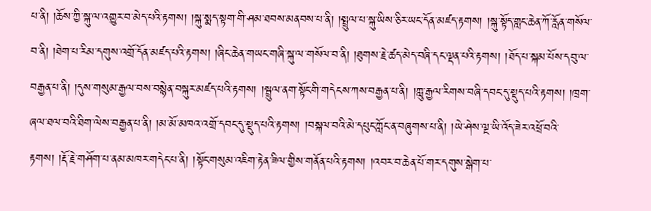པ་ནི། །ཆོས་ཀྱི་སྐུ་ལ་འགྱུར་བ་མེད་པའི་རྟགས། །སྐུ་སྨད་སྟག་གི་ཤམ་ཐབས་མནབས་པ་ནི། །སྤྲུལ་པ་སྐུ་ཡིས་ཅིར་ཡང་དོན་མཛད་རྟགས། །སྐུ་སྟོད་གླང་ཆེན་ཀོ་རློན་གསོལ་བ་ནི། །ཐེག་པ་རིམ་དགུས་འགྲོ་དོན་མཛད་པའི་རྟགས། །ཞིང་ཆེན་གཡང་གཞི་སྐུ་ལ་གསོལ་བ་ནི། །ཐུགས་རྗེ་ཚད་མེད་བཞི་དང་ལྡན་པའི་རྟགས། །ཐོད་པ་སྐམ་པོས་དབུ་ལ་བརྒྱན་པ་ནི། །དུས་གསུམ་རྒྱལ་བས་བསྙེན་བསྐུར་མཛད་པའི་རྟགས། །སྦྲུལ་ནག་སྟོང་གི་གདེངས་ཀས་བརྒྱན་པ་ནི། །ཀླུ་རྒྱལ་རིགས་བཞི་དབང་དུ་སྡུད་པའི་རྟགས། །ཁྲག་ཞལ་ཐལ་བའི་ཐིག་ལེས་བརྒྱན་པ་ནི། །མ་མོ་མཁའ་འགྲོ་དབང་དུ་སྡུད་པའི་རྟགས། །བསྐལ་བའི་མེ་དཔུང་ཀློང་ན་བཞུགས་པ་ནི། །ཡེ་ཤེས་ལྔ་ཡི་འོད་ཟེར་འཕྲོ་བའི་རྟགས། །རྡོ་རྗེ་གཤོག་པ་ནམ་མཁར་གདེང་པ་ནི། །སྟོང་གསུམ་འཇིག་རྟེན་ཟིལ་གྱིས་གནོན་པའི་རྟགས། །འབར་བ་ཆེན་པོ་གར་དགུས་སྒེག་པ་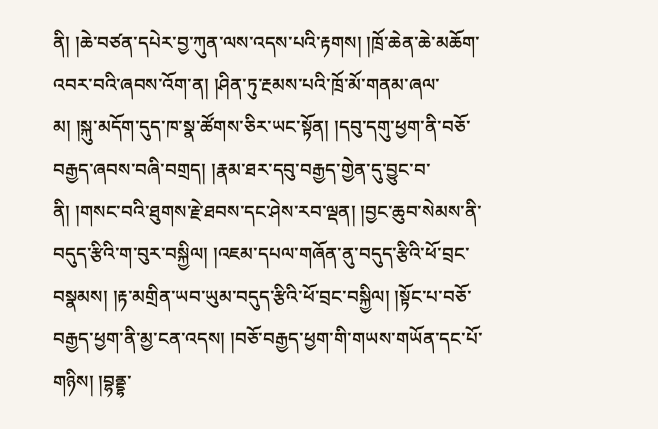ནི། །ཆེ་བཙན་དཔེར་བྱ་ཀུན་ལས་འདས་པའི་རྟགས། །ཁྲོ་ཆེན་ཆེ་མཆོག་འབར་བའི་ཞབས་འོག་ན། །ཤིན་ཏུ་རྔམས་པའི་ཁྲོ་མོ་གནམ་ཞལ་མ། །སྐུ་མདོག་དུད་ཁ་སྣ་ཚོགས་ཅིར་ཡང་སྟོན། །དབུ་དགུ་ཕྱག་ནི་བཅོ་བརྒྱད་ཞབས་བཞི་བགྲད། །རྣམ་ཐར་དབུ་བརྒྱད་གྱེན་དུ་བྱུང་བ་ནི། །གསང་བའི་ཐུགས་རྗེ་ཐབས་དང་ཤེས་རབ་ལྡན། །བྱང་ཆུབ་སེམས་ནི་བདུད་རྩིའི་ག་བུར་བསྐྱིལ། །འཇམ་དཔལ་གཞོན་ནུ་བདུད་རྩིའི་ཕོ་བྲང་བསྣམས། །རྟ་མགྲིན་ཡབ་ཡུམ་བདུད་རྩིའི་ཕོ་བྲང་བསྐྱིལ། །སྟོང་པ་བཅོ་བརྒྱད་ཕྱག་ནི་མྱ་ངན་འདས། །བཅོ་བརྒྱད་ཕྱག་གི་གཡས་གཡོན་དང་པོ་གཉིས། །བྷནྡྷ་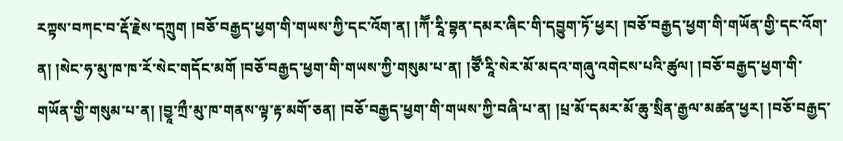རཀྟས་བཀང་བ་རྡོ་རྗེས་དཀྲུག །བཅོ་བརྒྱད་ཕྱག་གི་གཡས་ཀྱི་དང་འོག་ན། །ཀཽ་རཱི་བྷན་དམར་ཞིང་གི་དབྱུག་ཏོ་ཕྱར། །བཅོ་བརྒྱད་ཕྱག་གི་གཡོན་གྱི་དང་འོག་ན། །སེང་ཧ་མུ་ཁ་ཁ་རོ་སེང་གདོང་མགོ །བཅོ་བརྒྱད་ཕྱག་གི་གཡས་ཀྱི་གསུམ་པ་ན། །ཙཽ་རཱི་སེར་མོ་མདའ་གཞུ་འགེངས་པའི་ཚུལ། །བཅོ་བརྒྱད་ཕྱག་གི་གཡོན་གྱི་གསུམ་པ་ན། །བྱཱ་ཀྲྀ་མུ་ཁ་གནས་ལྟ་རྟ་མགོ་ཅན། །བཅོ་བརྒྱད་ཕྱག་གི་གཡས་ཀྱི་བཞི་པ་ན། །པྲ་མོ་དམར་མོ་ཆུ་སྲིན་རྒྱལ་མཚན་ཕྱར། །བཅོ་བརྒྱད་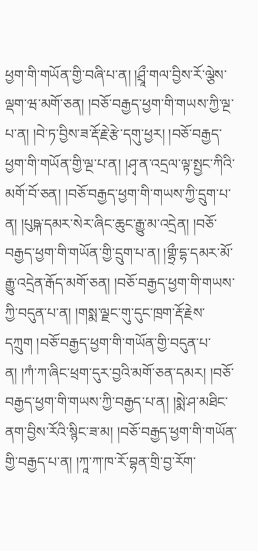ཕྱག་གི་གཡོན་གྱི་བཞི་པ་ན། །ཤྲཱྀ་གལ་བྱིས་རོ་ལྕེས་ལྡག་ཝ་མགོ་ཅན། །བཅོ་བརྒྱད་ཕྱག་གི་གཡས་ཀྱི་ལྔ་པ་ན། །བེ་ཏ་བྱིས་ཟ་རྡོ་རྗེ་རྩེ་དགུ་ཕྱར། །བཅོ་བརྒྱད་ཕྱག་གི་གཡོན་གྱི་ལྔ་པ་ན། །ཤྭ་ན་འདྲལ་ལྟ་སྤྱང་ཀིའི་མགོ་བོ་ཅན། །བཅོ་བརྒྱད་ཕྱག་གི་གཡས་ཀྱི་དྲུག་པ་ན། །པུཥྐ་དམར་སེར་ཞིང་ཆུང་རྒྱུ་མ་འདྲེན། །བཅོ་བརྒྱད་ཕྱག་གི་གཡོན་གྱི་དྲུག་པ་ན། །གྷྲྀ་དྷ་དམར་མོ་རྒྱུ་འདྲེན་རྒོད་མགོ་ཅན། །བཅོ་བརྒྱད་ཕྱག་གི་གཡས་ཀྱི་བདུན་པ་ན། །གསྨ་ལྗང་གུ་དུང་ཁྲག་རྡོ་རྗེས་དཀྲུག །བཅོ་བརྒྱད་ཕྱག་གི་གཡོན་གྱི་བདུན་པ་ན། །ཀཾ་ཀ་ཞིང་ཕྲག་དུར་བྱའི་མགོ་ཅན་དམར། །བཅོ་བརྒྱད་ཕྱག་གི་གཡས་ཀྱི་བརྒྱད་པ་ན། །སྨེ་ཤ་མཐིང་ནག་བྱིས་རོའི་སྙིང་ཟ་མ། །བཅོ་བརྒྱད་ཕྱག་གི་གཡོན་གྱི་བརྒྱད་པ་ན། །ཀཱ་ཀ་ཁ་རོ་བྷན་གྲི་བྱ་རོག་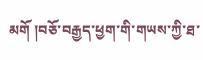མགོ །བཅོ་བརྒྱད་ཕྱག་གི་གཡས་ཀྱི་ཐ་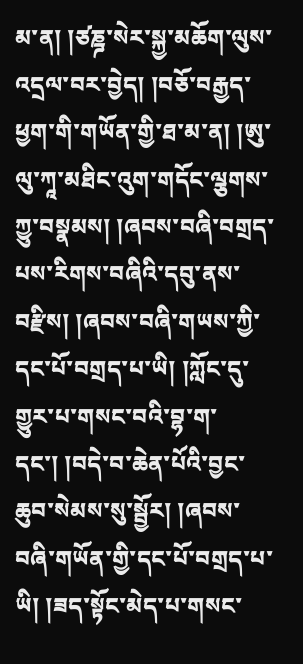མ་ན། །ཙཎྜ་སེར་སྐྱ་མཆོག་ལུས་འདྲལ་བར་བྱེད། །བཅོ་བརྒྱད་ཕྱག་གི་གཡོན་གྱི་ཐ་མ་ན། །ཨུ་ལུ་ཀཱ་མཐིང་འུག་གདོང་ལྕགས་ཀྱུ་བསྣམས། །ཞབས་བཞི་བགྲད་པས་རིགས་བཞིའི་དབུ་ནས་བརྫིས། །ཞབས་བཞི་གཡས་ཀྱི་དང་པོ་བགྲད་པ་ཡི། །ཀློང་དུ་གྱུར་པ་གསང་བའི་བྷ་ག་དང་། །བདེ་བ་ཆེན་པོའི་བྱང་ཆུབ་སེམས་སུ་སྦྱོར། །ཞབས་བཞི་གཡོན་གྱི་དང་པོ་བགྲད་པ་ཡི། །ཟད་སྟོང་མེད་པ་གསང་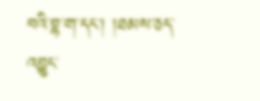བའི་བྷ་ག་དང་། །ཐམས་ཅད་འབྱུང་